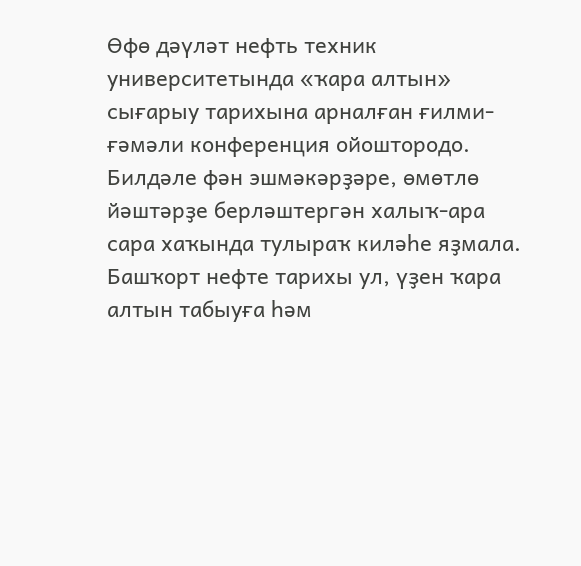Өфө дәүләт нефть техник университетында «ҡара алтын» сығарыу тарихына арналған ғилми-ғәмәли конференция ойоштородо. Билдәле фән эшмәкәрҙәре, өмөтлө йәштәрҙе берләштергән халыҡ-ара сара хаҡында тулыраҡ киләһе яҙмала.
Башҡорт нефте тарихы ул, үҙен ҡара алтын табыуға һәм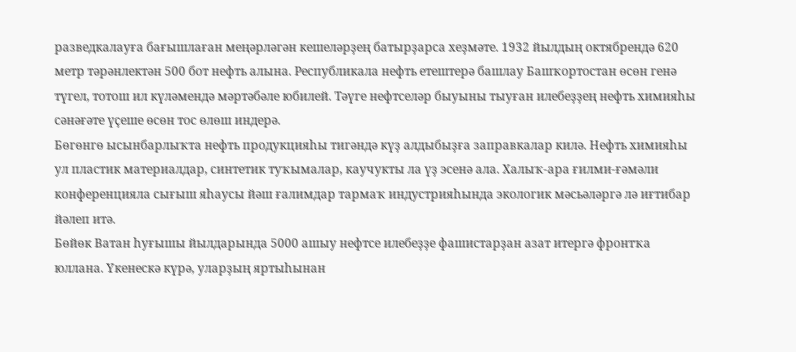разведкалауға бағышлаған меңәрләгән кешеләрҙең батырҙарса хеҙмәте. 1932 йылдың октябрендә 620 метр тәрәнлектән 500 бот нефть алына. Республикала нефть етештерә башлау Башҡортостан өсөн генә түгел, тотош ил күләмендә мәртәбәле юбилей. Тәүге нефтселәр быуыны тыуған илебеҙҙең нефть химияһы сәнәғәте үҫеше өсөн тос өлөш индерә.
Бөгөнгө ысынбарлыҡта нефть продукцияһы тигәндә күҙ алдыбыҙға заправкалар килә. Нефть химияһы ул пластик материалдар, синтетик туҡымалар, каучукты ла үҙ эсенә ала. Халыҡ-ара ғилми-ғәмәли конференцияла сығыш яһаусы йәш ғалимдар тармаҡ индустрияһында экологик мәсьәләргә лә иғтибар йәлеп итә.
Бөйөк Ватан һуғышы йылдарында 5000 ашыу нефтсе илебеҙҙе фашистарҙан азат итергә фронтҡа юллана. Үкенескә күрә, уларҙың яртыһынан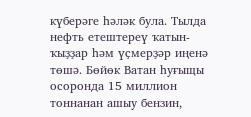күберәге һәләк була. Тылда нефть етештереү ҡатын-ҡыҙҙар һәм үҫмерҙәр иңенә төшә. Бөйөк Ватан һуғыщы осоронда 15 миллион тоннанан ашыу бензин,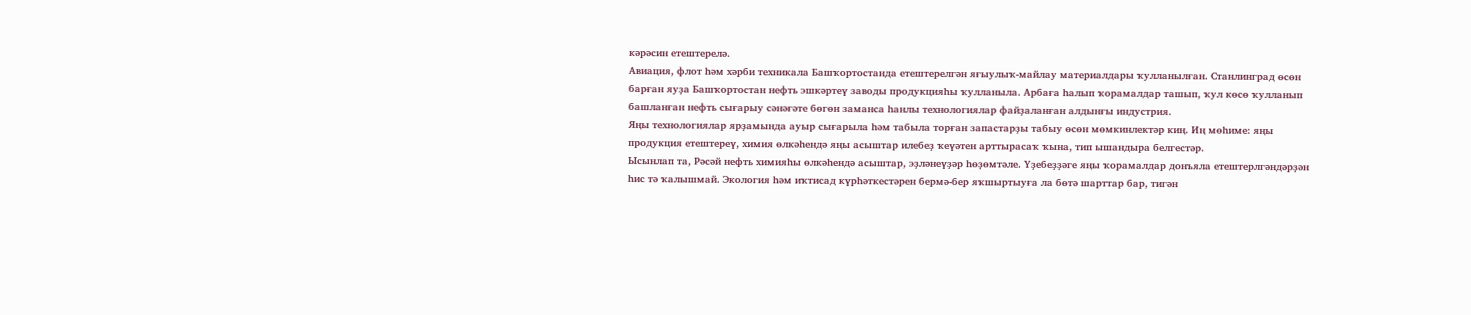кәрәсин етештерелә.
Авиация, флот һәм хәрби техникала Башҡортостанда етештерелгән яғыулыҡ-майлау материалдары ҡулланылған. Станлинград өсөн барған яуҙа Башҡортостан нефть эшкәртеү заводы продукцияһы ҡулланыла. Арбаға һалып ҡорамалдар ташып, ҡул көсө ҡулланып башланған нефть сығарыу сәнәғәте бөгөн заманса һанлы технологиялар файҙаланған алдынғы индустрия.
Яңы технологиялар ярҙамында ауыр сығарыла һәм табыла торған запастарҙы табыу өсөн мөмкинлектәр киң. Иң мөһиме: яңы продукция етештереү, химия өлкәһендә яңы асыштар илебеҙ ҡеүәтен арттырасаҡ ҡына, тип ышандыра белгестәр.
Ысынлап та, Рәсәй нефть химияһы өлкәһендә асыштар, эҙләнеүҙәр һөҙөмтәле. Үҙебеҙҙәге яңы ҡорамалдар донъяла етештерлгәндәрҙән һис тә ҡалышмай. Экология һәм иҡтисад күрһәткестәрен бермә-бер яҡшыртыуға ла бөтә шарттар бар, тигән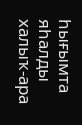һығымта яһалды халыҡ-ара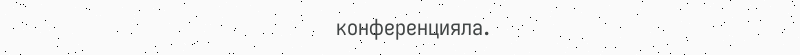конференцияла.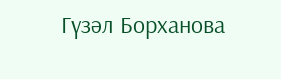Гүзәл Борханова